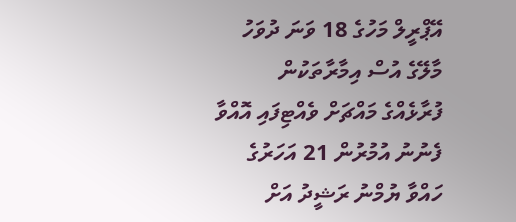އޭޕްރީލް މަހުގެ 18 ވަނަ ދުވަހު މާލޭގެ އުސް އިމާރާތަކުން ފުރާޅެއްގެ މައްޗަށް ވެއްޓިފައި އޮއްވާ ފެނުނު އުމުރުން 21 އަހަރުގެ ހައްވާ ޔުމްނު ރަޝީދު އަށް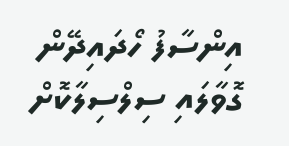އިންސާފު ހޯދައިދޭން ގޮވާލައި ސިލްސިލާކޮށް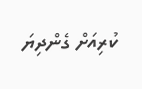ކުރިއަށް ގެންދިޔަ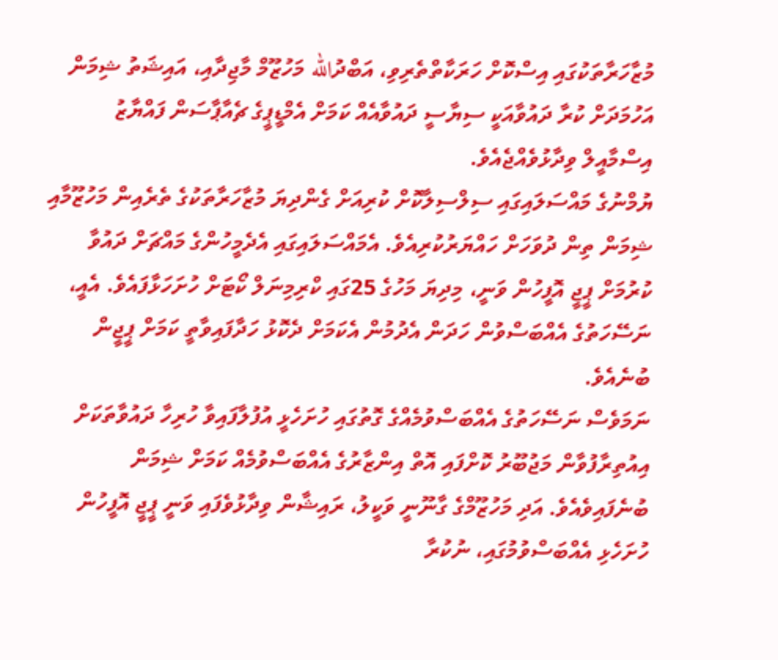މުޒާހަރާތަކުގައި އިސްކޮށް ހަރަކާތްތެރިވި، އަބްދުالله މަހުޒޫމް މާޖިދާއި، އައިޝަތު ޝިމަން އަހުމަދަށް ކުރާ ދައުވާއަކީ ސިޔާސީ ދައުވާއެއް ކަމަށް އެމްޑީޕީގެ ޗެއާޕާސަން ފައްޔާޒު އިސްމާއީލް ވިދާޅުވެއްޖެއެވެ.
ޔުމްނުގެ މައްސަލައިގައި ސިލްސިލާކޮށް ކުރިއަށް ގެންދިޔަ މުޒާހަރާތަކުގެ ތެރެއިން މަހުޒޫމާއި ޝިމަން ތިން ދުވަހަށް ހައްޔަރުކުރިއެވެ. އެމައްސަލައިގައި އެދެމީހުންގެ މައްޗަށް ދައުވާ ކުރުމަށް ޕީޖީ އޮފީހުން ވަނީ، މިދިޔަ މަހުގެ 25ގައި ކްރިމިނަލް ކޯޓަށް ހުށަހަޅާފައެވެ. އެއީ، ނަސޭހަތުގެ އެއްބަސްވުން ހަދަން އެދުމުން އެކަމަށް ދެކޮޅު ހަދާފައިވާތީ ކަމަށް ޕީޖީން ބުނެއެވެ.
ނަމަވެސް ނަސޭހަތުގެ އެއްބަސްވުމެއްގެ ގޮތުގައި ހުށަހެޅީ އުފުލާފައިވާ ހުރިހާ ދައުވާތަކަށް އިއުތިރާފުވާން މަޖުބޫރު ކޮށްފައި އޮތް އިންޒާރުގެ އެއްބަސްވުމެއް ކަމަށް ޝިމަން ބުނެފައިވެއެވެ. އަދި މަހުޒޫމްގެ ގާނޫނީ ވަކީލު، ރައިޝާން ވިދާޅުވެފައި ވަނީ ޕީޖީ އޮފީހުން ހުށަހެޅި އެއްބަސްވުމުގައި، ނުކުރާ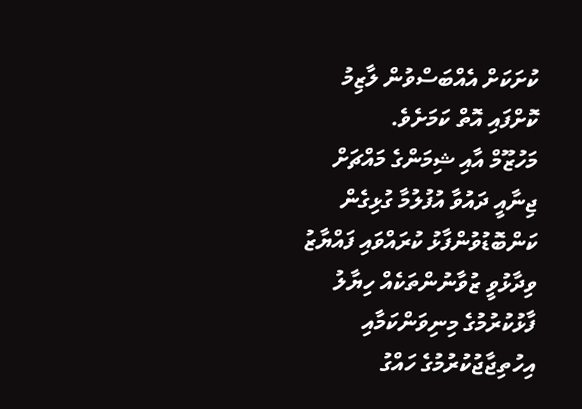ކުށަކަށް އެއްބަސްވުން ލާޒިމު ކޮށްފައި އޮތް ކަމަށެވެ.
މަހުޒޫމް އާއި ޝިމަންގެ މައްޗަށް ޖިނާއީ ދައުވާ އުފުލުމާ ގުޅިގެން ކަންބޮޑުވުންފާޅު ކުރައްވައި ފައްޔާޒު ވިދާޅުވީ ޒުވާނުންތަކެއް ހިޔާލު ފާޅުކުރުމުގެ މިނިވަންކަމާއި އިހުތިޖާޖުކުރުމުގެ ހައްގު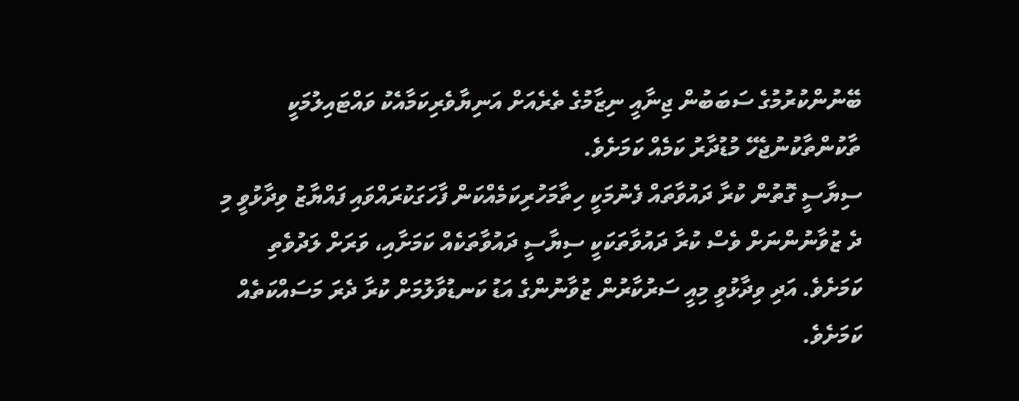ބޭނުންކުރުމުގެ ސަބަބުން ޖިނާއީ ނިޒާމުގެ ތެރެއަށް އަނިޔާވެރިކަމާއެކު ވައްޓައިލުމަކީ ތާކުންތާކުނުޖެހޭ މުޑުދާރު ކަމެއް ކަމަށެވެ.
ސިޔާސީ ގޮތުން ކުރާ ދައުވާތައް ފެނުމަކީ ހިތާމަހުރިކަމެއްކަން ފާހަގަކުރައްވައި ފައްޔާޒު ވިދާޅުވީ މި ދެ ޒުވާނުންނަށް ވެސް ކުރާ ދައުވާތަކަކީ ސިޔާސީ ދައުވާތަކެއް ކަމަށާއި، ވަރަށް ލަދުވެތި ކަމަށެވެ. އަދި ވިދާޅުވީ މިއީ ސަރުކާރުން ޒުވާނުންގެ އަޑު ކަނޑުވާލުމަށް ކުރާ ދެރަ މަސައްކަތެއް ކަމަށެވެ.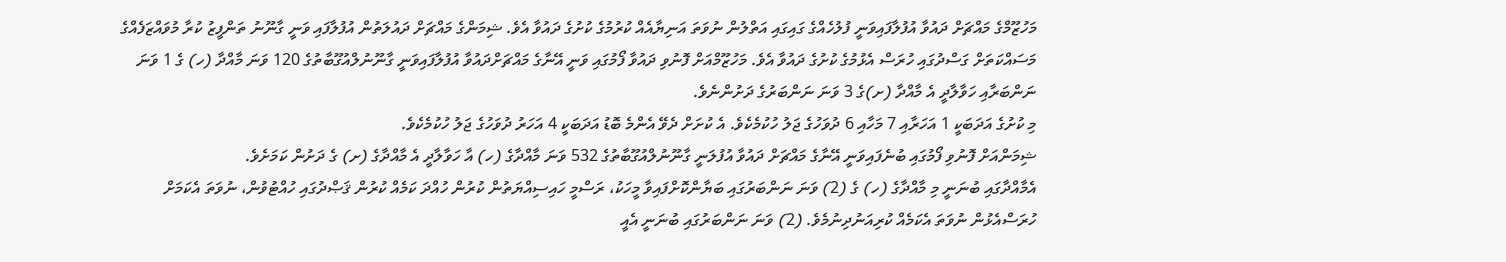މަހުޒޫމްގެ މައްޗަށް ދައުވާ އުފުލާފައިވަނީ ފުލުހެއްގެ ގައިގައި އަތްލުން ނުވަތަ އަނިޔާއެއް ކުރުމުގެ ކުށުގެ ދައުވާ އެވެ. ޝިމަންގެ މައްޗަށް ދައުލަތުން އުފުލާފައި ވަނީ ގާނޫނު ތަންފީޒު ކުރާ މުވައްޒަފެއްގެ މަސައްކަތަށް ގަސްދުގައި ހުރަސް އެޅުމުގެ ކުށުގެ ދައުވާ އެވެ. މަހުޒޫމްއަށް ފޮނުވި ދައުވާ ފޯމުގައި ވަނީ އޭނާގެ މައްޗަށްދައުވާ އުފުލާފައިވަނީ ގާނޫނުލްއުގޫބާތުގެ 120 ވަނަ މާއްދާ (ހ) ގެ 1 ވަނަ ނަންބަރާއި ހަވާލާދީ އެ މާއްދާ (ށ)ގެ 3 ވަނަ ނަންބަރުގެ ދަށުންނެވެ.
މި ކުށުގެ އަދަބަކީ 1 އަހަރާއި 7 މަހާއި 6 ދުވަހުގެ ޖަލު ހުކުމެކެވެ. އެ ކުށަށް ދެވޭ އެންމެ ބޮޑު އަދަބަކީ 4 އަހަރު ދުވަހުގެ ޖަލު ހުކުމެކެވެ.
ޝިމަންއަށް ފޮނުވި ފޯމުގައި ބުނެފައިވަނީ އޭނާގެ މައްޗަށް ދައުވާ އުފުލަނީ ގާނޫނުލްއުގޫބާތުގެ 532 ވަނަ މާއްދާގެ (ހ) އާ ހަވާލާދީ އެ މާއްދާގެ (ށ) ގެ ދަށުން ކަމަށެވެ.
އެމާއްދާގައި ބުނަނީ މި މާއްދާގެ (ހ) ގެ (2) ވަނަ ނަންބަރުގައި ބަޔާންކޮށްފައިވާ މީހަކު، ރަސްމީ ހައިސިއްޔަތުން ކުރުން ހުއްދަ ކަމެއް ކުރުން ޤަޞްދުގައި ހުއްޓުވުން، ނުވަތަ އެކަމަށް ހުރަސްއެޅުން ނުވަތަ އެކަމެއް ކުރިއަނުދިނުމެވެ. (2) ވަނަ ނަންބަރުގައި ބުނަނީ އެއީ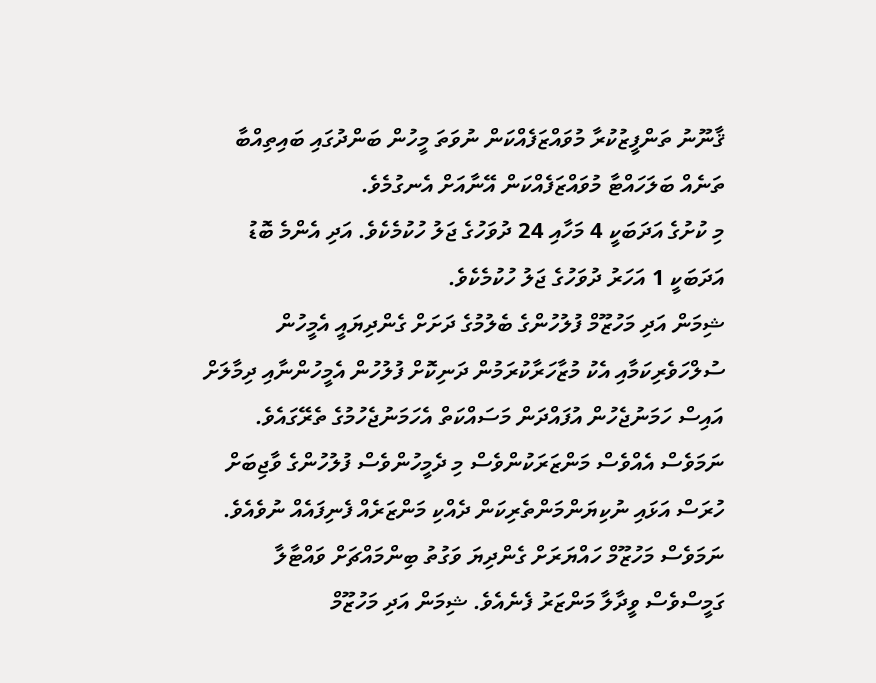ޤާނޫނު ތަންފީޒުކުރާ މުވައްޒަފެއްކަން ނުވަތަ މީހުން ބަންދުގައި ބައިތިއްބާ ތަނެއް ބަލަހައްޓާ މުވައްޒަފެއްކަން އޭނާއަށް އެނގުމެވެ.
މި ކުށުގެ އަދަބަކީ 4 މަހާއި 24 ދުވަހުގެ ޖަލު ހުކުމެކެވެ. އަދި އެންމެ ބޮޑު އަދަބަކީ 1 އަހަރު ދުވަހުގެ ޖަލު ހުކުމެކެވެ.
ޝިމަން އަދި މަހުޒޫމް ފުލުހުންގެ ބެލުމުގެ ދަށަށް ގެންދިޔައީ އެމީހުން ސުލްހަވެރިކަމާއި އެކު މުޒާހަރާކުރަމުން ދަނިކޮށް ފުލުހުން އެމީހުންނާއި ދިމާލަށް އައިސް ހަމަނުޖެހުން އުފައްދަން މަސައްކަތް އެހަމަނުޖެހުމުގެ ތެރޭގައެވެ.
ނަމަވެސް އެއްވެސް މަންޒަރަކުންވެސް މި ދެމީހުންވެސް ފުލުހުންގެ ވާޖިބަށް ހުރަސް އަޅައި ނުކިޔަންމަންތެރިކަން ދެއްކި މަންޒަރެއް ފެނިފައެއް ނުވެއެވެ. ނަމަވެސް މަހުޒޫމް ހައްޔަރަށް ގެންދިޔަ ވަގުތު ބިންމައްޗަށް ވައްޓާލާ ގަމީސްވެސް ވީދާލާ މަންޒަރު ފެނެއެވެ. ޝިމަން އަދި މަހުޒޫމް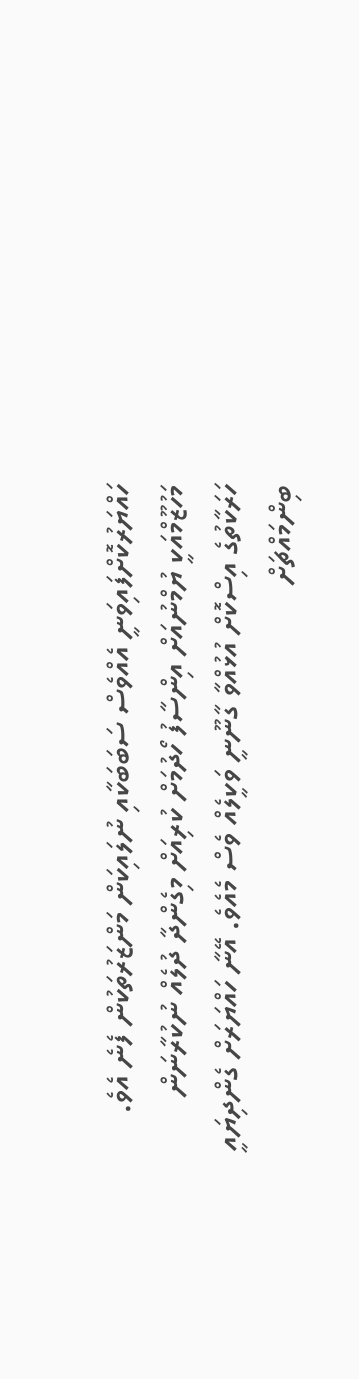ހައްޔަރުކޮށްފައިވަނީ އެއްވެސް ސަބަބަކާއި ނުލައިކަން މަންޒަރުތަކުން ފެނެ އެވެ. މަހުޒޫމްއަކީ ޔުމްނުއަށް އިންސާފު ހޯދުމަށް ކުރިއަށް މިގެންދާ ދުލެއް ނުކުރާނަން ހަރަކާތުގެ އިސްކޮށް އުޅުއްވާ ގާނޫނީ ވަކީލެއް ވެސް މެއެވެ. އޭނާ ހައްޔަރަށް ގެންދިޔައީ ބިންމައްޗަށް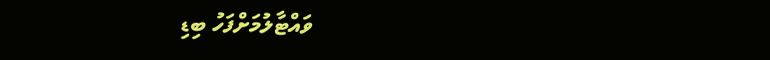ވައްޓާލުމަށްފަހު ބިޑި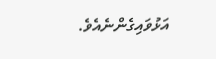އަޅުވައިގެންނެއެވެ.